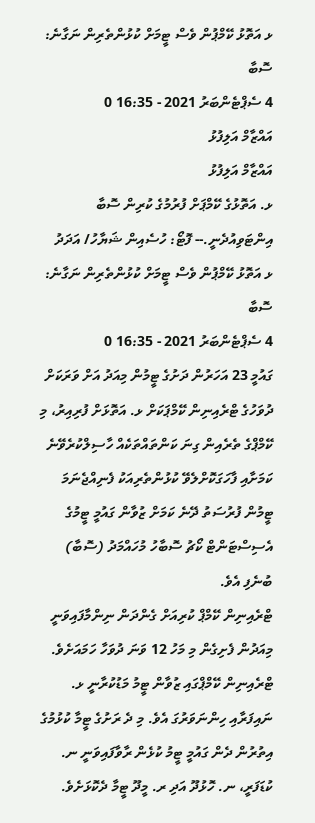ޅ އަތޮޅު ކޭމްޕުން ވެސް ޓީމަށް ކުޅުންތެރިން ނަގާނެ: ސޮބާ
4 ސެޕްޓެންބަރު 2021 - 16:35 0
އައްޒާމް އަލިފުޅު
އައްޒާމް އަލިފުޅު
ޅ. އަތޮޅުގެ ކޭމްޕަށް ފުރުމުގެ ކުރިން ސޮބާ އިންޓަވިއުދެނީ.-- ފޮޓޯ: ހުސެއިން ޝަޔާހު/ އަދަދު
ޅ އަތޮޅު ކޭމްޕުން ވެސް ޓީމަށް ކުޅުންތެރިން ނަގާނެ: ސޮބާ
4 ސެޕްޓެންބަރު 2021 - 16:35 0
ގައުމީ 23 އަހަރުން ދަށުގެ ޓީމުން މިއަދު އަށް ވަރަކަށް ދުވަހުގެ ޓްރެއިނިން ކޭމްޕަކަށް ޅ. އަތޮޅަށް ފުރިއިރު، މި ކޭމްޕްގެ ތެރެއިން ގިނަ ކަންތައްތަކެއް ހާސިލްކުރެވޭނެ ކަމަށާއި ފާހަގަކޮށްލެވޭ ކުޅުންތެރިއަކު ފެނިއްޖެނަމަ ޓީމުން ފުރުސަތު ދޭނެ ކަމަށް ޒުވާން ގައުމީ ޓީމުގެ އެސިސްޓަންޓް ކޯޗު ސޮބާހު މުހައްމަދު (ސޮބާ) ބުނެފި އެވެ.
ޓްރެއިނިން ކޭމްޕް ކުރިއަށް ގެންދަން ނިންމާފައިވަނީ މިއަދުން ފެށިގެން މި މަހު 12 ވަނަ ދުވަހާ ހަމައަށެވެ. ޓްރެއިނިން ކޭމްޕްގައި ޒުވާން ޓީމު މަޑުކުރާނީ ޅ. ނައިފަރާއި ހިންނަވަރުގަ އެވެ. މި ދެ ރަށުގެ ޓީމާ ކުޅުމުގެ އިތުރުން ދެން ގައުމީ ޓީމު ކުޅެން ރާވާފައިވަނީ ނ. ކުޑަފަރީ، ނ. ހޮޅުދޫ އަދި ރ. މީދޫ ޓީމާ ދެކޮޅަށެވެ.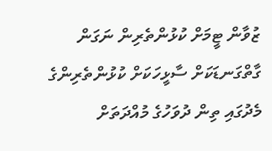ޒުވާން ޓީމަށް ކުޅުންތެރިން ނަގަން ގާތްގަނޑަކަށް ސާޅީހަކަށް ކުޅުންތެރިންގެ މެދުގައި ތިން ދުވަހުގެ މުއްދަތަށް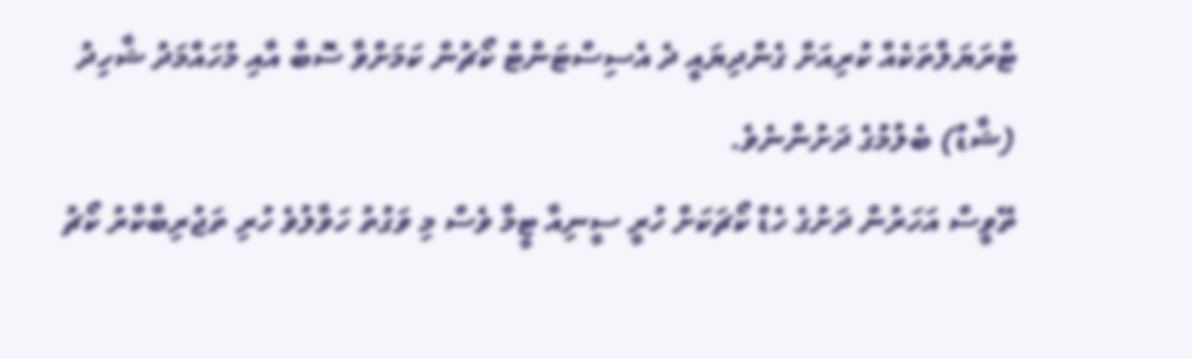ޓްރަޔަލްތަކެއް ކުރިއަށް ގެންދިޔައީ ދެ އެސިސްޓަންޓް ކޯޗުން ކަމަށްވާ ސޮބާ އާއި މުހައްމަދު ޝާހިދު (ޝާޑު) ބެލުމުގެ ދަށުންނެވެ.
ތޭވީސް އަހަރުން ދަށުގެ ހެޑް ކޯޗަކަށް ހުރީ ސީނިއާ ޓީމާ ވެސް މި ވަގުތު ހަވާލުވެ ހުރި ތަޖުރިބާކާރު ކޯޗު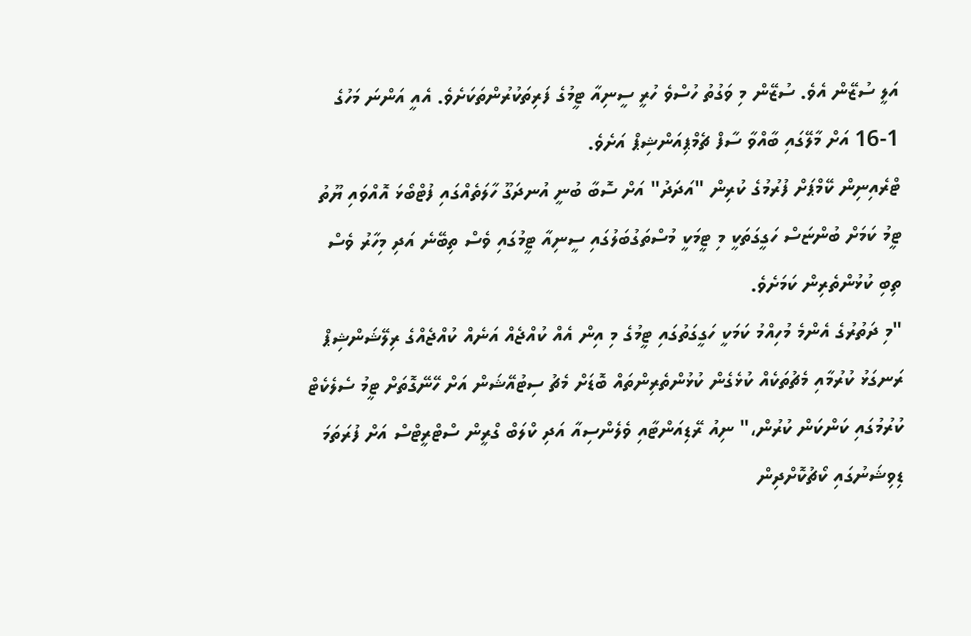އަލީ ސުޒޭން އެވެ. ސުޒޭން މި ވަގުތު ހުސްވެ ހުރީ ސީނިއާ ޓީމުގެ ފަރިތަކުރުންތަކަށެވެ. އެއީ އަންނަ މަހުގެ 1-16 އަށް މާލޭގައި ބާއްވާ ސާފް ޗެމްޕިއަންޝިޕް އަށެވެ.
ޓްރެއިނިން ކޭމްޕަށް ފުރުމުގެ ކުރިން "އަދަދު" އަށް ސޮބާ ބުނީ އުނދަގޫ ހާލަތެއްގައި ފުޓްބޯޅަ އޮއްވައި ޔޫތު ޓީމު ކަމަށް ބުންޏަސް ހަގީގަތަކީ މި ޓީމަކީ މުސްތަގުބަލުގައި ސީނިއާ ޓީމުގައި ވެސް ތިބޭނެ އަދި މިހާރު ވެސް ތިބި ކުޅުންތެރިން ކަމަށެވެ.
"މި ދަތުރުގެ އެންމެ މުހިއްމު ކަމަކީ ހަގީގަތުގައި ޓީމުގެ މި އިން އެއް ކުއްޖެއް އަނެއް ކުއްޖެއްގެ ރިލޭޝަންޝިޕް ރަނގަޅު ކުރުމާއި މެޗުތަކެއް ކުޅެގެން ކުޅުންތެރިންތައް ބޮޑަށް މެޗު ސިޓުއޭޝަން އަށް ހޭނޭގޮތަށް ޓީމު ސެލެކެޓް ކުރުމުގައި ކަންކަން ކުރުން،" ނިއު ރޭޑިއަންޓާއި ވެލެންސިއާ އަދި ކްލަބް ގްރީން ސްޓްރީޓްސް އަށް ފުރަތަމަ ޑިވިޝަނުގައި ކޯޗުކޮށްދިން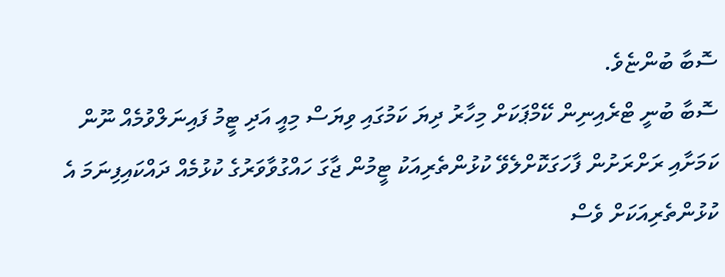ސޮބާ ބުންޏެވެ.
ސޮބާ ބުނީ ޓްރެއިނިން ކޭމްޕަކަށް މިހާރު ދިޔަ ކަމުގައި ވިޔަސް މިއީ އަދި ޓީމު ފައިނަލްވުމެއް ނޫން ކަމަށާއި ރަށްރަށުން ފާހަގަކޮށްލެވޭ ކުޅުންތެރިއަކު ޓީމުން ޖާގަ ހައްގުވާވަރުގެ ކުޅުމެއް ދައްކައިފިނަމަ އެ ކުޅުންތެރިއަކަށް ވެސް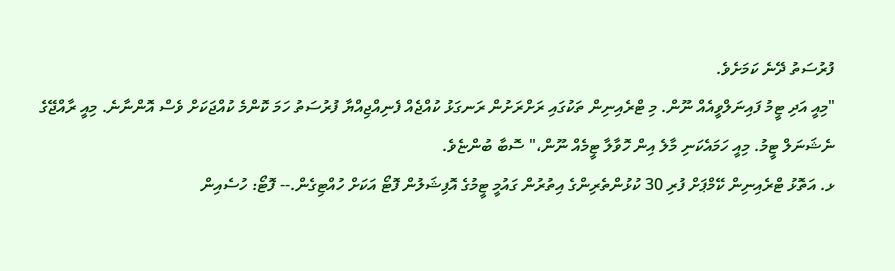ފުރުސަތު ދޭނެ ކަމަށެވެ.
"މިއީ އަދި ޓީމު ފައިނަލްވީއެއް ނޫން. މި ޓްރެއިނިން ތަކުގައި ރަށްރަށުން ރަނގަޅު ކުއްޖެއް ފެނިއްޖިއްޔާ ފުރުސަތު ހަމަ ކޮންމެ ކުއްޖަކަށް ވެސް އޮންނާނެ. މިއީ ރާއްޖޭގެ ނެޝަނަލް ޓީމު. މިއީ ހަމައެކަނި މާލެ އިން ހޮވާލާ ޓީމެއް ނޫން،" ސޮބާ ބުންޏެވެ.
ޅ. އަތޮޅު ޓްރެއިނިން ކޭމްޕަށް ފުރި 30 ކުޅުންތެރިންގެ އިތުރުން ގައުމީ ޓީމުގެ އޮފިޝަލުން ފޮޓޯ އަކަށް ހުއްޓިގެން.-- ފޮޓޯ: ހުސެއިން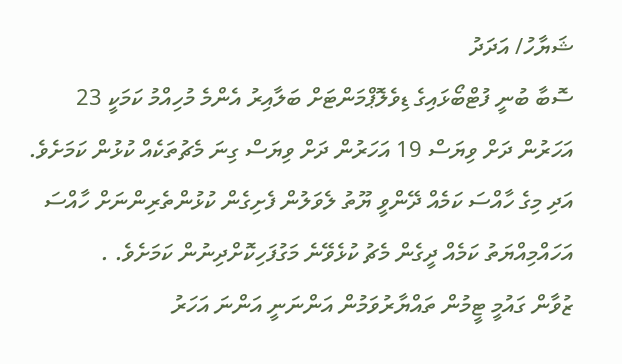ޝަޔާހު/ އަދަދު
ސޮބާ ބުނީ ފުޓްބޯޅައިގެ ޑިވެލޮޕްމަންޓަށް ބަލާއިރު އެންމެ މުހިއްމު ކަމަކީ 23 އަހަރުން ދަށް ވިޔަސް 19 އަހަރުން ދަށް ވިޔަސް ގިނަ މެޗުތަކެއް ކުޅުން ކަމަށެވެ. އަދި މިގެ ހާއްސަ ކަމެއް ދޭންވީ ޔޫތު ލެވަލުން ފެށިގެން ކުޅުންތެރިންނަށް ހާއްސަ އަހައްމިއްޔަތު ކަމެއް ދީގެން މެޗު ކުޅެވޭނެ މަގުފަހިކޮށްދިނުން ކަމަށެވެ. .
ޒުވާން ގައުމީ ޓީމުން ތައްޔާރުވަމުން އަންނަނީ އަންނަ އަހަރު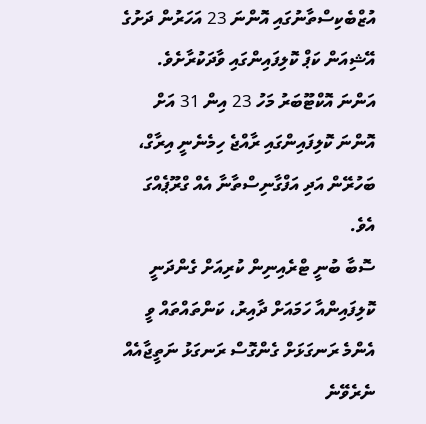އުޒްބެކިސްތާނުގައި އޮންނަ 23 އަހަރުން ދަށުގެ އޭޝިއަން ކަޕް ކޮލިފައިންގައި ވާދަކުރާށެވެ. އަންނަ އޮކްޓޫބަރު މަހު 23 އިން 31 އަށް އޮންނަ ކޮލިފައިންގައި ރާއްޖެ ހިމެނެނީ އިރާގް، ބަހުރޭން އަދި އަފްގާނިސްތާނާ އެއް ގްރޫޕެއްގަ އެވެ.
ސޮބާ ބުނީ ޓްރެއިނިން ކުރިއަށް ގެންދަނީ ކޮލިފައިންއާ ހަމައަށް ދާއިރު، ކަންތައްތައް ވީ އެންމެ ރަނގަޅަށް ގެންގޮސް ރަނގަޅު ނަތީޖާއެއް ނެރެވޭނެ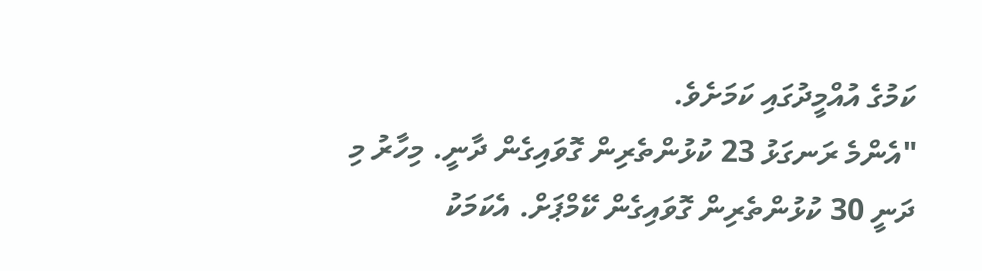ކަމުގެ އުއްމީދުގައި ކަމަށެވެ.
"އެންމެ ރަނގަޅު 23 ކުޅުންތެރިން ގޮވައިގެން ދާނީ. މިހާރު މި ދަނީ 30 ކުޅުންތެރިން ގޮވައިގެން ކޭމްޕަށް. އެކަމަކު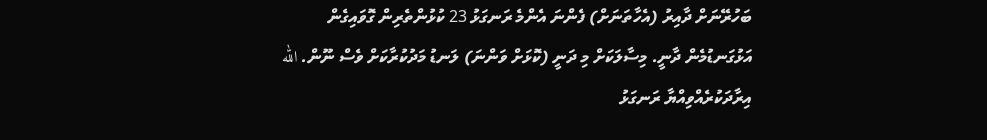ބަހުރޭނަށް ދާއިރު (އެހާތަނަށް) ފެންނަ އެންމެ ރަނގަޅު 23 ކުޅުންތެރިން ގޮވައިގެން އަޅުގަނޑުމެން ދާނީ. މިސާލަކަށް މި ދަނީ (ކޮޅަށް ވަންނަ) ލަނޑު މަދުކުރާކަށް ވެސް ނޫން. الله އިރާދަކުރެއްވިއްޔާ ރަނގަޅު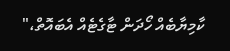ކާމިޔާބެއް ހޯދަން ޓާގެޓެއް އެބައޮތް،"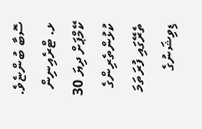ސޮބާ ބުންޏެވެ.
ޅ. ޓްރެއިނިން ކޭމްޕަށް ދިޔަ 30 ކުޅުންތެރިންގެ ތެރޭގައި ފުރަތަމަ ޑިވިޝަނުގެ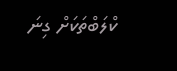ކްލަބްތަކަށް ގިނަ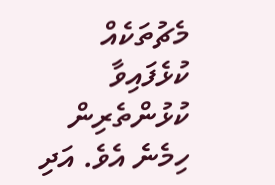މެޗުތަކެއް ކުޅެފައިވާ ކުޅުންތެރިން ހިމެނެ އެވެ. އަދި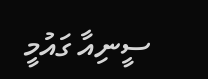ސީނިއާ ގައުމީ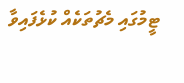ޓީމުގައި މެޗުތަކެއް ކުޅެފައިވާ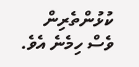ކުޅުންތެރިން ވެސް ހިމެނެ އެވެ.